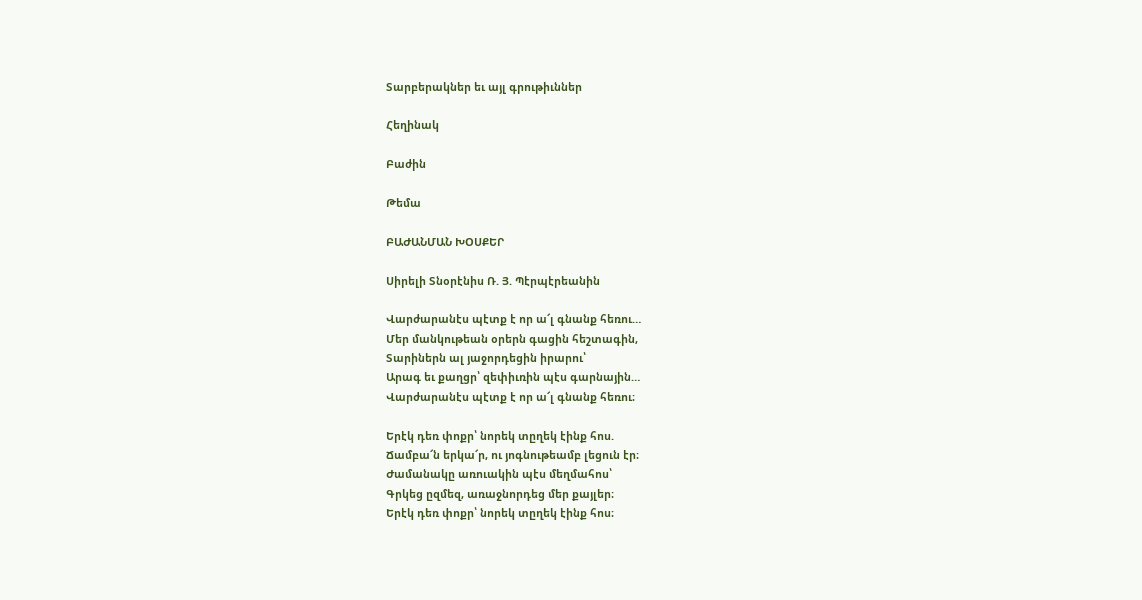Տարբերակներ եւ այլ գրութիւններ

Հեղինակ

Բաժին

Թեմա

ԲԱԺԱՆՄԱՆ ԽՕՍՔԵՐ

Սիրելի Տնօրէնիս Ռ. Յ. Պէրպէրեանին

Վարժարանէս պէտք է որ ա՜լ գնանք հեռու…
Մեր մանկութեան օրերն գացին հեշտագին,
Տարիներն ալ յաջորդեցին իրարու՝
Արագ եւ քաղցր՝ զեփիւռին պէս գարնային…
Վարժարանէս պէտք է որ ա՜լ գնանք հեռու։

Երէկ դեռ փոքր՝ նորեկ տըղեկ էինք հոս.
Ճամբա՜ն երկա՜ր, ու յոգնութեամբ լեցուն էր։
Ժամանակը առուակին պէս մեղմահոս՝
Գրկեց ըզմեզ, առաջնորդեց մեր քայլեր։
Երէկ դեռ փոքր՝ նորեկ տըղեկ էինք հոս։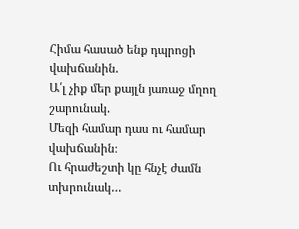Հիմա հասած ենք դպրոցի վախճանին.
Ա՛լ չիք մեր քայլն յառաջ մղող շարունակ.
Մեզի համար դաս ու համար վախճանին։
Ու հրաժեշտի կը հնչէ ժամն տխրունակ…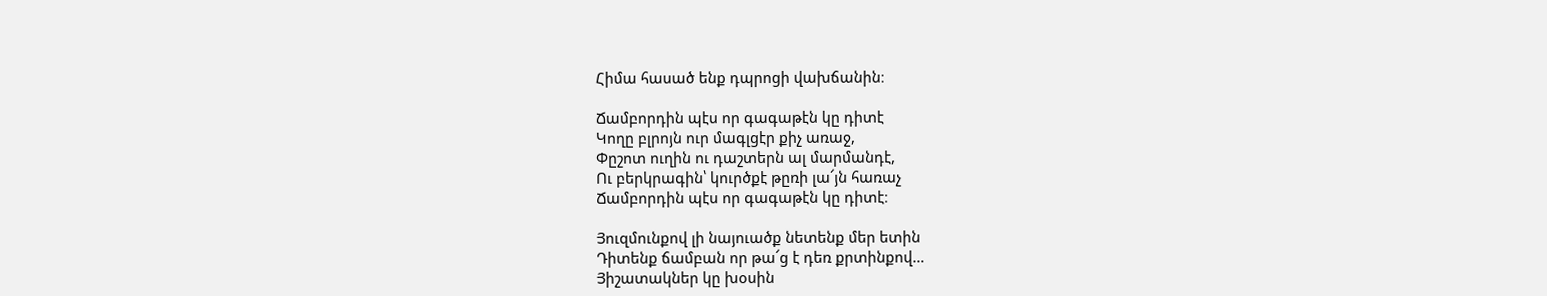Հիմա հասած ենք դպրոցի վախճանին։

Ճամբորդին պէս որ գագաթէն կը դիտէ
Կողը բլրոյն ուր մագլցէր քիչ առաջ,
Փըշոտ ուղին ու դաշտերն ալ մարմանդէ,
Ու բերկրագին՝ կուրծքէ թըռի լա՜յն հառաչ
Ճամբորդին պէս որ գագաթէն կը դիտէ։

Յուզմունքով լի նայուածք նետենք մեր ետին
Դիտենք ճամբան որ թա՜ց է դեռ քրտինքով…
Յիշատակներ կը խօսին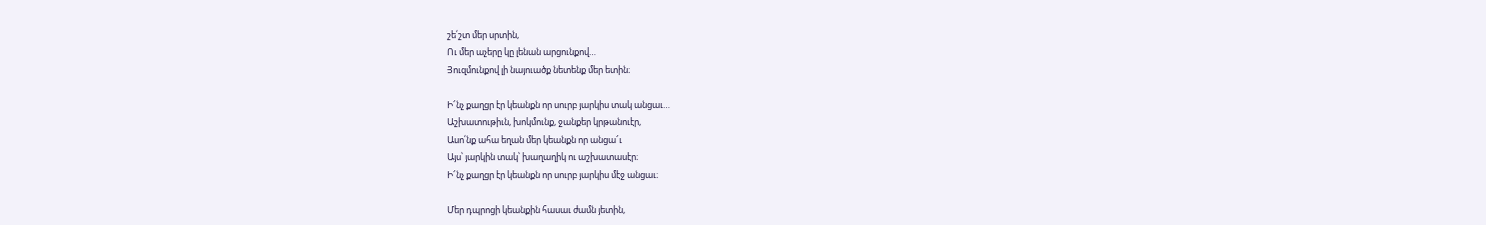շե՛շտ մեր սրտին,
Ու մեր աչերը կը լենան արցունքով…
Յուզմունքով լի նայուածք նետենք մեր ետին։

Ի՜նչ քաղցր էր կեանքն որ սուրբ յարկիս տակ անցաւ…
Աշխատութիւն, խոկմունք, ջանքեր կրթանուէր,
Ասո՛նք ահա եղան մեր կեանքն որ անցա՜ւ
Այս՝ յարկին տակ՝ խաղաղիկ ու աշխատասէր։
Ի՜նչ քաղցր էր կեանքն որ սուրբ յարկիս մէջ անցաւ։

Մեր դպրոցի կեանքին հասաւ ժամն յետին,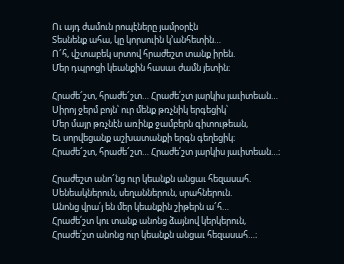Ու այդ ժամուն րոպէները յամրօրէն
Տեսնենք ահա, կը կորսուին կ՚անհետին…
Ո՜հ, վշտաբեկ սրտով հրաժեշտ տանք իրեն.
Մեր դպրոցի կեանքին հասաւ ժամն յետին։

Հրաժե՜շտ, հրաժե՜շտ… Հրաժե՛շտ յարկիս յաւիտեան…
Սիրոյ ջերմ բոյն՝ ուր մենք թռչնիկ երգեցիկ՝
Մեր մայր թռչնէն առինք ջամբերն գիտութեան,
Եւ սորվեցանք աշխատանքի երգն գեղեցիկ։
Հրաժե՜շտ, հրաժե՜շտ… Հրաժե՛շտ յարկիս յաւիտեան…։

Հրաժեշտ անո՜նց ուր կեանքն անցաւ հեզասահ.
Սենեակներուն, սեղաններուն, սրահներուն.
Անոնց վրա՛յ են մեր կեանքին շիթերն ա՜հ…
Հրաժե՛շտ կու տանք անոնց ձայնով կերկերուն,
Հրաժե՛շտ անոնց ուր կեանքն անցաւ հեզասահ…։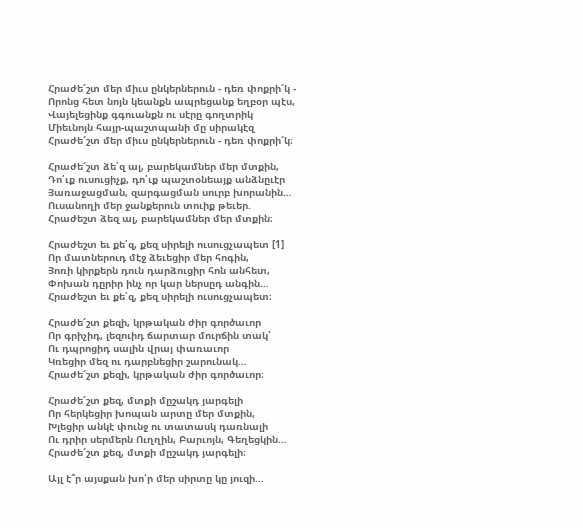Հրաժե՜շտ մեր միւս ընկերներուն - դեռ փոքրի՜կ -
Որոնց հետ նոյն կեանքն ապրեցանք եղբօր պէս,
Վայելեցինք գգուանքն ու սէրը գողտրիկ
Միեւնոյն հայր-պաշտպանի մը սիրակէզ
Հրաժե՜շտ մեր միւս ընկերներուն - դեռ փոքրի՜կ։

Հրաժե՜շտ ձե՛զ ալ, բարեկամներ մեր մտքին,
Դո՛ւք ուսուցիչք, դո՛ւք պաշտօնեայք անձնըւէր
Յառաջացման, զարգացման սուրբ խորանին…
Ուսանողի մեր ջանքերուն տուիք թեւեր.
Հրաժեշտ ձեզ ալ, բարեկամներ մեր մտքին։

Հրաժեշտ եւ քե՛զ, քեզ սիրելի ուսուցչապետ [1]
Որ մատներուդ մէջ ձեւեցիր մեր հոգին,
Յոռի կիրքերն դուն դարձուցիր հոն անհետ,
Փոխան դըրիր ինչ որ կար ներսըդ անգին…
Հրաժեշտ եւ քե՛զ, քեզ սիրելի ուսուցչապետ։

Հրաժե՜շտ քեզի, կրթական ժիր գործաւոր
Որ գրիչիդ, լեզուիդ ճարտար մուրճին տակ՝
Ու դպրոցիդ սալին վրայ փառաւոր
Կռեցիր մեզ ու դարբնեցիր շարունակ…
Հրաժե՜շտ քեզի, կրթական ժիր գործաւոր։

Հրաժե՜շտ քեզ, մտքի մըշակդ յարգելի
Որ հերկեցիր խոպան արտը մեր մտքին,
Խլեցիր անկէ փունջ ու տատասկ դառնալի
Ու դրիր սերմերն Ուղղին, Բարւոյն, Գեղեցկին…
Հրաժե՜շտ քեզ, մտքի մըշակդ յարգելի։

Այլ է՞ր այսքան խո՛ր մեր սիրտը կը յուզի…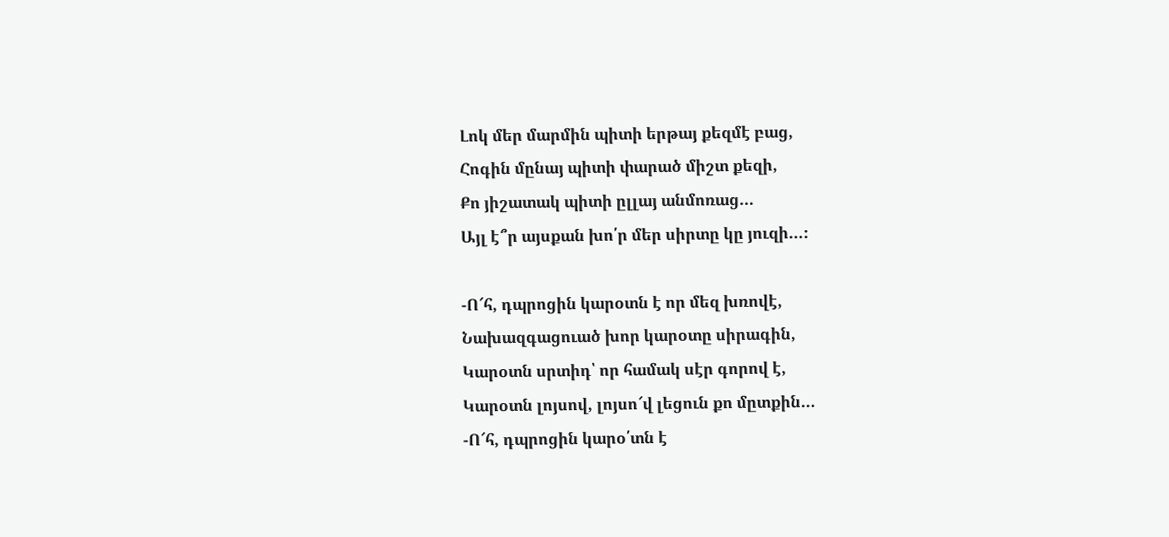Լոկ մեր մարմին պիտի երթայ քեզմէ բաց,
Հոգին մընայ պիտի փարած միշտ քեզի,
Քո յիշատակ պիտի ըլլայ անմոռաց…
Այլ է՞ր այսքան խո՛ր մեր սիրտը կը յուզի…։

-Ո՜հ, դպրոցին կարօտն է որ մեզ խռովէ,
Նախազգացուած խոր կարօտը սիրագին,
Կարօտն սրտիդ՝ որ համակ սէր գորով է,
Կարօտն լոյսով, լոյսո՜վ լեցուն քո մըտքին…
-Ո՜հ, դպրոցին կարօ՛տն է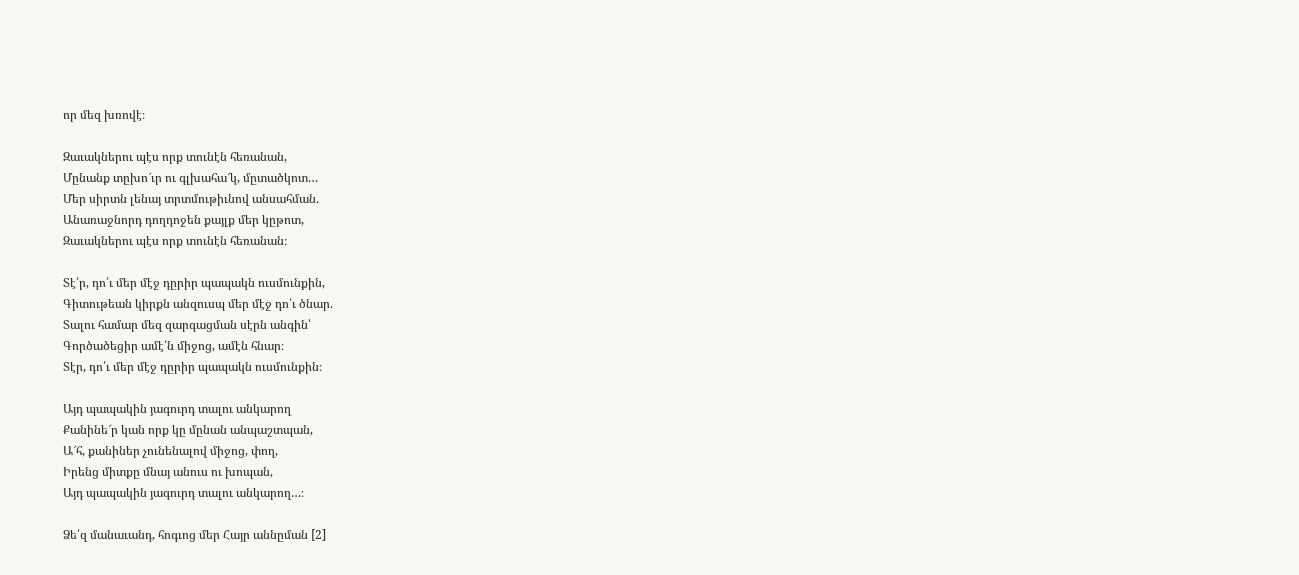որ մեզ խռովէ։

Զաւակներու պէս որք տունէն հեռանան,
Մընանք տըխո՜ւր ու գլխահա՜կ, մըտածկոտ…
Մեր սիրտն լենայ տրտմութիւնով անսահման.
Անառաջնորդ դողդոջեն քայլք մեր կըթոտ,
Զաւակներու պէս որք տունէն հեռանան։

Տէ՛ր, դո՛ւ մեր մէջ դըրիր պապակն ուսմունքին,
Գիտութեան կիրքն անզուսպ մեր մէջ դո՛ւ ծնար.
Տալու համար մեզ զարգացման սէրն անգին՝
Գործածեցիր ամէ՛ն միջոց, ամէն հնար։
Տէր, դո՛ւ մեր մէջ դըրիր պապակն ուսմունքին։

Այդ պապակին յագուրդ տալու անկարող
Քանինե՜ր կան որք կը մընան անպաշտպան,
Ա՜հ, քանիներ չունենալով միջոց, փող,
Իրենց միտքը մնայ անուս ու խոպան,
Այդ պապակին յագուրդ տալու անկարող…։

Ձե՛զ մանաւանդ, հոգւոց մեր Հայր աննըման [2]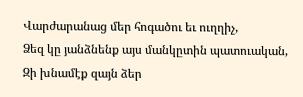Վարժարանաց մեր հոգածու եւ ուղղիչ,
Ձեզ կը յանձնենք այս մանկըտին պատուական,
Զի խնամէք զայն ձեր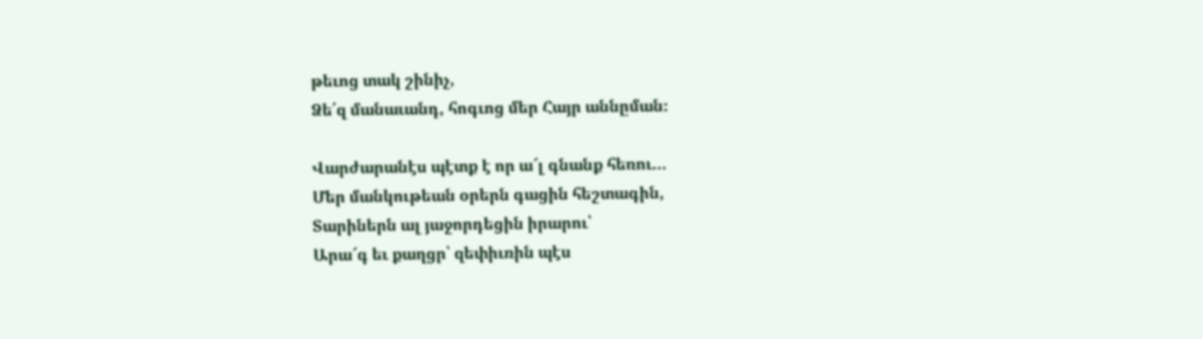թեւոց տակ շինիչ,
Ձե՛զ մանաւանդ, հոգւոց մեր Հայր աննըման։

Վարժարանէս պէտք է որ ա՜լ գնանք հեռու…
Մեր մանկութեան օրերն գացին հեշտագին,
Տարիներն ալ յաջորդեցին իրարու՝
Արա՜գ եւ քաղցր՝ զեփիւռին պէս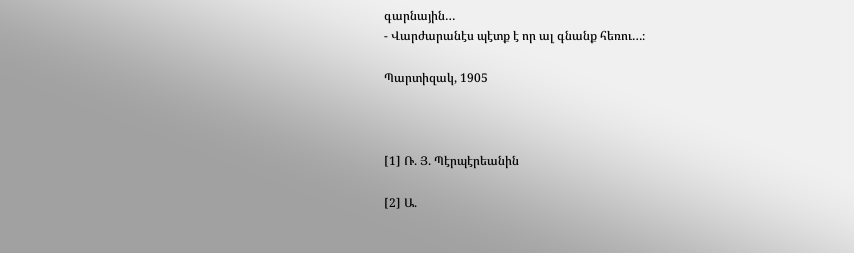գարնային…
- Վարժարանէս պէտք է որ ալ գնանք հեռու…։

Պարտիզակ, 1905



[1] Ռ. Յ. Պէրպէրեանին

[2] Ա.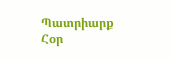Պատրիարք Հօր